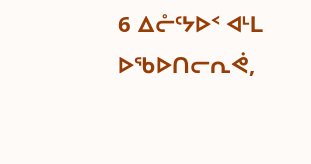6 ᐃᓔᑦᔭᐅᑉ ᐊᒻᒪ ᐅᖃᐅᑎᓕᕆᕚ,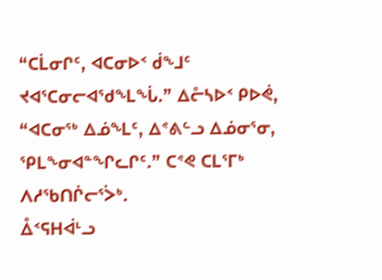“ᑕᒫᓂᒋᑦ, ᐊᑕᓂᐅᑉ ᑰᖕᒧᑦ ᔪᐊᕐᑕᓂᓕᐊᖁᖕᒪᖔ.” ᐃᓔᓴᐅᑉ ᑭᐅᕚ, “ᐊᑕᓂᖅ ᐃᓅᖕᒪᑦ, ᐃᕝᕕᓪᓗ ᐃᓅᓂᕐᓂ, ᕿᒪᖕᓂᐊᓐᖏᓚᒋᑦ.” ᑕᕝᕙ ᑕᒪᕐᒥᒃ ᐱᓱᖃᑎᒌᓕᕐᐴᒃ.
ᐂᑉᕋᕼᐋᒻᓗ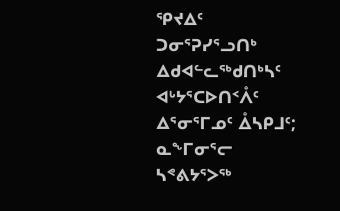ᕿᔪᐃᑦ ᑐᓂᕐᕈᓯᕐᓗᑎᒃ ᐃᑯᐊᓪᓚᖅᑯᑎᒃᓴᑦ ᐊᒡᔭᕐᑕᐅᑎᑉᐰᑦ ᐃᕐᓂᕐᒥᓄᑦ ᐂᓴᑭᒧᑦ; ᓇᖕᒥᓂᕐᓕ ᓴᕝᕕᔭᕐᐳᖅ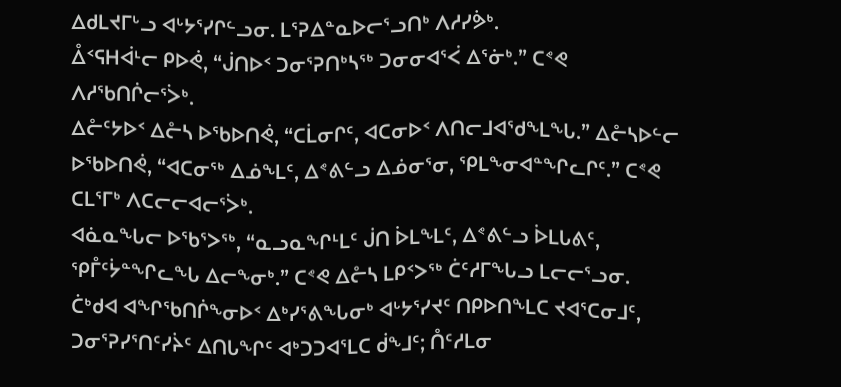ᐃᑯᒪᔪᒥᒡᓗ ᐊᒡᔭᕐᓯᒋᓪᓗᓂ. ᒪᕐᕈᐃᓐᓇᐅᓕᕐᓗᑎᒃ ᐱᓱᓯᕘᒃ.
ᐂᑉᕋᕼᐋᒻᓕ ᑭᐅᕚ, “ᒎᑎᐅᑉ ᑐᓂᕐᕈᑎᒃᓴᖅ ᑐᓂᓂᐊᕐᐹ ᐃᕐᓃᒃ.” ᑕᕝᕙ ᐱᓱᖃᑎᒌᓕᕐᐴᒃ.
ᐃᓔᑦᔭᐅᑉ ᐃᓔᓴ ᐅᖃᐅᑎᕚ, “ᑕᒫᓂᒋᑦ, ᐊᑕᓂᐅᑉ ᐱᑎᓕᒧᐊᖁᖕᒪᖓ.” ᐃᓔᓴᐅᓪᓕ ᐅᖃᐅᑎᕚ, “ᐊᑕᓂᖅ ᐃᓅᖕᒪᑦ, ᐃᕝᕕᓪᓗ ᐃᓅᓂᕐᓂ, ᕿᒪᖕᓂᐊᓐᖏᓚᒋᑦ.” ᑕᕝᕙ ᑕᒪᕐᒥᒃ ᐱᑕᓕᓕᐊᓕᕐᐴᒃ.
ᐊᓈᓇᖓᓕ ᐅᖃᕐᐳᖅ, “ᓇᓗᓇᖏᒻᒪᑦ ᒎᑎ ᐆᒪᖕᒪᑦ, ᐃᕝᕕᓪᓗ ᐆᒪᒐᕕᑦ, ᕿᒤᑦᔮᓐᖏᓚᖓ ᐃᓕᖕᓂᒃ.” ᑕᕝᕙ ᐃᓔᓴ ᒪᑭᑉᐳᖅ ᑖᑦᓱᒥᖓᓗ ᒪᓕᓕᕐᓗᓂ.
ᑖᒃᑯᐊ ᐊᖏᖃᑎᒌᖕᓂᐅᑉ ᐃᒃᓯᕐᕕᖓᓂᒃ ᐊᒡᔭᕐᓯᔪᑦ ᑎᑭᐅᑎᖕᒪᑕ ᔪᐊᕐᑕᓂᒧᑦ, ᑐᓂᕐᕈᓯᕐᑎᑦᓯᔩᑦ ᐃᑎᒐᖏᑦ ᐊᒃᑐᑐᐊᕐᒪᑕ ᑰᖕᒧᑦ; ᑍᑦᓱᒪᓂ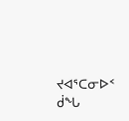ᔪᐊᕐᑕᓂᐅᑉ ᑰᖓ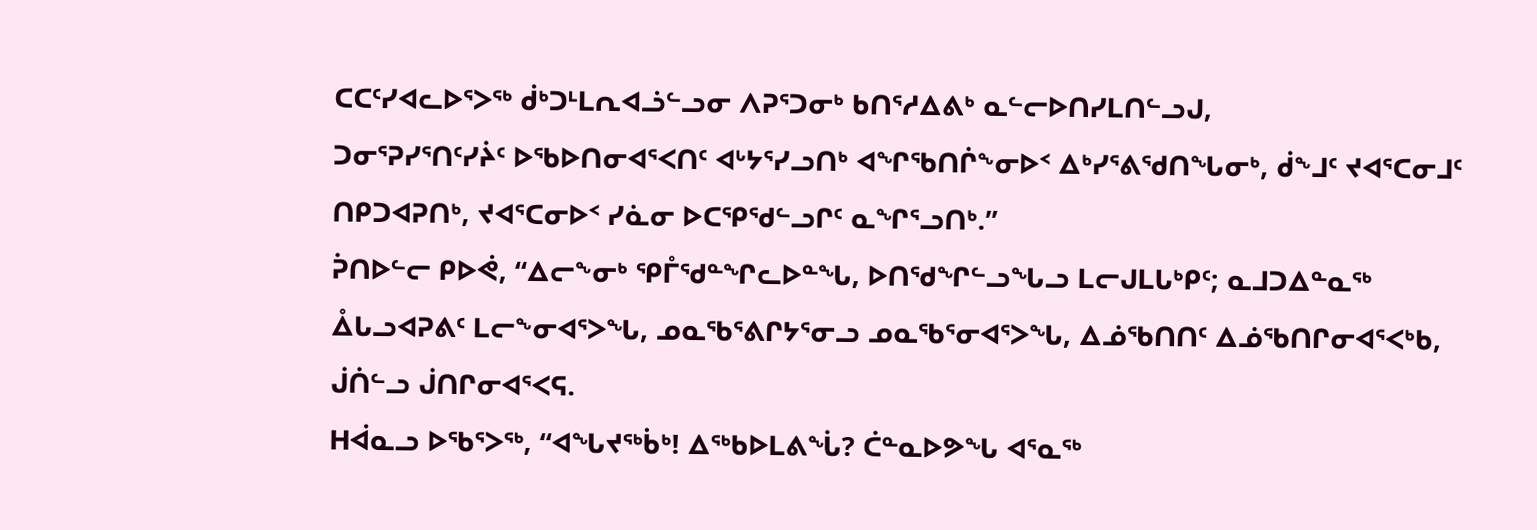ᑕᑕᑦᓯᐊᓚᐅᕐᐳᖅ ᑰᒃᑐᒻᒪᕆᐊᓘᓪᓗᓂ ᐱᕈᕐᑐᓂᒃ ᑲᑎᕐᓱᐃᕕᒃ ᓇᓪᓕᐅᑎᓯᒪᑎᓪᓗᒍ,
ᑐᓂᕐᕈᓯᕐᑎᑦᓯᔩᑦ ᐅᖃᐅᑎᓂᐊᕐᐸᑎᑦ ᐊᒡᔭᕐᓯᓗᑎᒃ ᐊᖏᖃᑎᒌᖕᓂᐅᑉ ᐃᒃᓯᕐᕕᖁᑎᖓᓂᒃ, ᑰᖕᒧᑦ ᔪᐊᕐᑕᓂᒧᑦ ᑎᑭᑐᐊᕈᑎᒃ, ᔪᐊᕐᑕᓂᐅᑉ ᓯᓈᓂ ᐅᑕᕿᖁᓪᓗᒋᑦ ᓇᖏᕐᓗᑎᒃ.”
ᕉᑎᐅᓪᓕ ᑭᐅᕚ, “ᐃᓕᖕᓂᒃ ᕿᒤᖁᓐᖏᓚᐅᓐᖓ, ᐅᑎᖁᖏᓪᓗᖓᓗ ᒪᓕᒍᒪᒐᒃᑭᑦ; ᓇᒧᑐᐃᓐᓇᖅ ᐂᒐᓗᐊᕈᕕᑦ ᒪᓕᖕᓂᐊᕐᐳᖓ, ᓄᓇᖃᕐᕕᒋᔭᕐᓂᓗ ᓄᓇᖃᕐᓂᐊᕐᐳᖓ, ᐃᓅᖃᑎᑎᑦ ᐃᓅᖃᑎᒋᓂᐊᕐᐸᒃᑲ, ᒎᑏᓪᓗ ᒎᑎᒋᓂᐊᕐᐸᕋ.
ᕼᐋᓇᓗ ᐅᖃᕐᐳᖅ, “ᐊᖓᔪᖅᑳᒃ! ᐃᖅᑲᐅᒪᕕᖔ? ᑖᓐᓇᐅᕗᖓ ᐊᕐᓇᖅ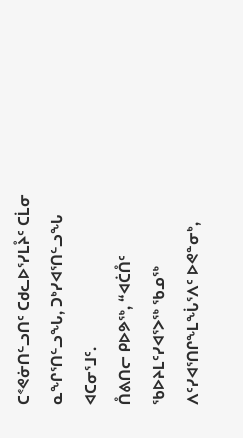ᑕᕝᕙᓃᑎᓪᓗᑎᑦ ᑕᑯᓚᐅᕐᓯᒪᔧᑦ ᑕᒫᓂ ᓇᖏᕐᑎᓪᓗᖓ, ᑐᒃᓯᐊᕐᑎᓪᓗᖓ ᐊᑕᓂᕐᒧᑦ.
ᑍᕕᑎᓕ ᑭᐅᕗᖅ, “ᐊᑖᑍᑦ ᖃᐅᔨᒪᑦᓯᐊᕐᐳᖅ ᖃᓄᖅ ᐱᑦᓯᐊᕐᑎᒋᖕᒪᖔᕐᐱᑦ ᐅᕙᓐᓂᒃ,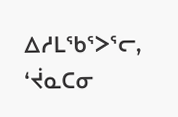ᐃᓱᒪᖃᕐᐳᕐᓕ, ‘ᔫᓇᑕᓂ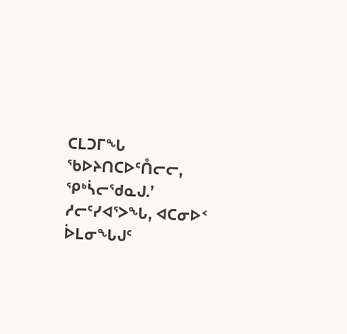ᑕᒪᑐᒥᖓ ᖃᐅᔨᑎᑕᐅᑦᑍᓕᓕ, ᕿᒃᓵᓕᖁᓇᒍ.’ ᓱᓕᑦᓯᐊᕐᐳᖓ, ᐊᑕᓂᐅᑉ ᐆᒪᓂᖓᒍᑦ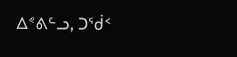ᐃᕝᕕᓪᓗ, ᑐᖂᑉ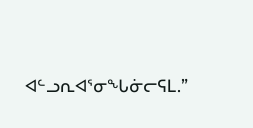ᐊᓪᓗᕆᐊᕐᓂᖓᓃᓕᕋᒪ.”